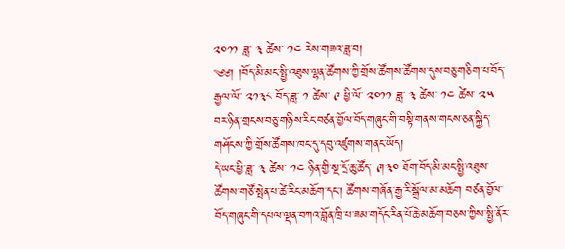༢༠༡༡ ཟླ་ ༣ ཚེས་ ༡༤ རེས་གཟའ་ཟླ་བ།
༄༅། །བོད་མི་མང་སྤྱི་འཐུས་ལྷན་ཚོགས་ཀྱི་གྲོས་ཚོགས་ཚོགས་དུས་བཅུ་གཅིག་པ་བོད་རྒྱལ་ལོ་ ༢༡༣༨ བོད་ཟླ་ ༡ ཚེས་ ༩ ཕྱི་ལོ་ ༢༠༡༡ ཟླ་ ༣ ཚེས་ ༡༤ ཚེས་ ༢༥ བར་ཉིན་གྲངས་བཅུ་གཉིས་རིང་བཙན་བྱོལ་བོད་གཞུང་གི་བསྟི་གནས་གངས་ཅན་སྐྱིད་གཤོངས་ཀྱི་གྲོས་ཚོགས་ཁང་དུ་དབུ་འཛུགས་གནང་ཡོད།
དེ་ཡང་ཕྱི་ཟླ་ ༣ ཚེས་ ༡༤ ཉིན་གྱི་སྔ་དྲོ་ཆུ་ཚོད་ ༩།༣༠ ཐོག་བོད་མི་མང་སྤྱི་འཐུས་ཚོགས་གཙོ་སྤེན་པ་ཚེ་རིང་མཆོག་དང་། ཚོགས་གཞོན་རྒྱ་རི་སྒྲོལ་མ་མཆོག བཙན་བྱོལ་བོད་གཞུང་གི་དཔལ་ལྡན་བཀའ་བློན་ཁྲི་པ་ཟམ་གདོང་རིན་པོ་ཆེ་མཆོག་བཅས་ཀྱིས་སྤྱི་ནོར་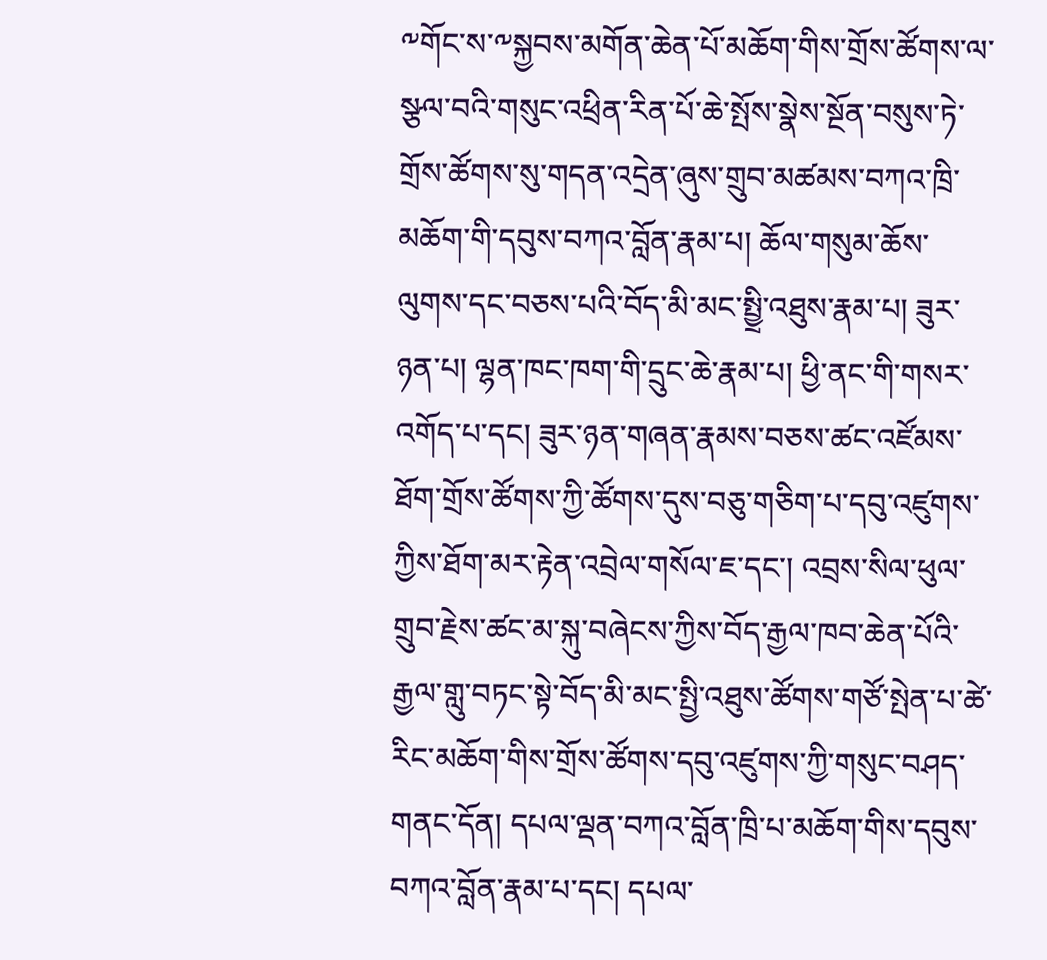༸གོང་ས་༸སྐྱབས་མགོན་ཆེན་པོ་མཆོག་གིས་གྲོས་ཚོགས་ལ་སྩལ་བའི་གསུང་འཕྲིན་རིན་པོ་ཆེ་སྤོས་སྣེས་སྔོན་བསུས་ཏེ་གྲོས་ཚོགས་སུ་གདན་འདྲེན་ཞུས་གྲུབ་མཚམས་བཀའ་ཁྲི་མཆོག་གི་དབུས་བཀའ་བློན་རྣམ་པ། ཆོལ་གསུམ་ཆོས་ལུགས་དང་བཅས་པའི་བོད་མི་མང་སྤྱྲི་འཐུས་རྣམ་པ། ཟུར་ཉན་པ། ལྷན་ཁང་ཁག་གི་དྲུང་ཆེ་རྣམ་པ། ཕྱི་ནང་གི་གསར་འགོད་པ་དང། ཟུར་ཉན་གཞན་རྣམས་བཅས་ཚང་འཛོམས་ཐོག་གྲོས་ཚོགས་ཀྱི་ཚོགས་དུས་བཅུ་གཅིག་པ་དབུ་འཛུགས་ཀྱིས་ཐོག་མར་རྟེན་འབྲེལ་གསོལ་ཇ་དང་། འབྲས་སིལ་ཕུལ་གྲུབ་རྗེས་ཚང་མ་སྐུ་བཞེངས་ཀྱིས་བོད་རྒྱལ་ཁབ་ཆེན་པོའི་རྒྱལ་གླུ་བཏང་སྟེ་བོད་མི་མང་སྤྱི་འཐུས་ཚོགས་གཙོ་སྤེན་པ་ཚེ་རིང་མཆོག་གིས་གྲོས་ཚོགས་དབུ་འཛུགས་ཀྱི་གསུང་བཤད་གནང་དོན། དཔལ་ལྡན་བཀའ་བློན་ཁྲི་པ་མཆོག་གིས་དབུས་བཀའ་བློན་རྣམ་པ་དང། དཔལ་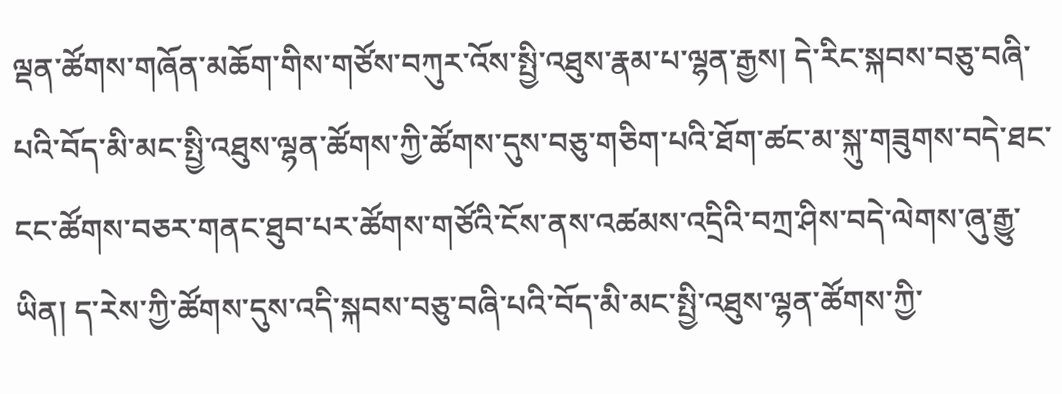ལྡན་ཚོགས་གཞོན་མཆོག་གིས་གཙོས་བཀུར་འོས་སྤྱི་འཐུས་རྣམ་པ་ལྷན་རྒྱས། དེ་རིང་སྐབས་བཅུ་བཞི་པའི་བོད་མི་མང་སྤྱི་འཐུས་ལྷན་ཚོགས་ཀྱི་ཚོགས་དུས་བཅུ་གཅིག་པའི་ཐོག་ཚང་མ་སྐུ་གཟུགས་བདེ་ཐང་ངང་ཚོགས་བཅར་གནང་ཐུབ་པར་ཚོགས་གཙོའི་ངོས་ནས་འཚམས་འདྲིའི་བཀྲ་ཤིས་བདེ་ལེགས་ཞུ་རྒྱུ་ཡིན། ད་རེས་ཀྱི་ཚོགས་དུས་འདི་སྐབས་བཅུ་བཞི་པའི་བོད་མི་མང་སྤྱི་འཐུས་ལྷན་ཚོགས་ཀྱི་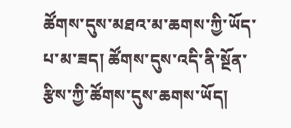ཚོགས་དུས་མཐའ་མ་ཆགས་ཀྱི་ཡོད་པ་མ་ཟད། ཚོགས་དུས་འདི་ནི་སྔོན་རྩིས་ཀྱི་ཚོགས་དུས་ཆགས་ཡོད།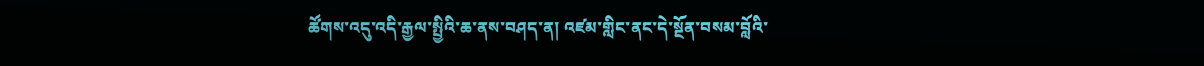ཚོགས་འདུ་འདི་རྒྱལ་སྤྱིའི་ཆ་ནས་བཤད་ན། འཛམ་གླིང་ནང་དེ་སྔོན་བསམ་བློའི་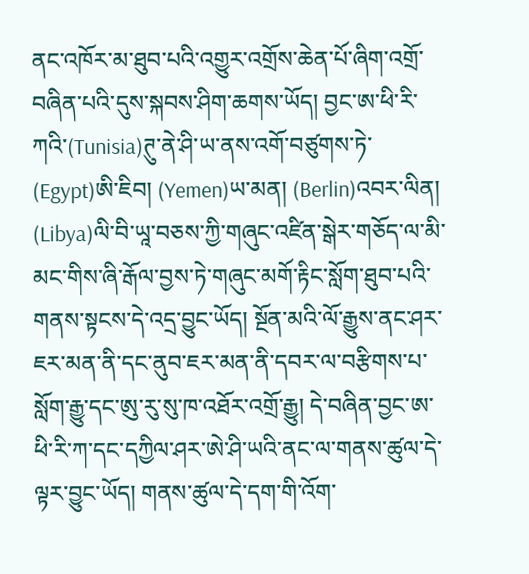ནང་འཁོར་མ་ཐུབ་པའི་འགྱུར་འགྲོས་ཆེན་པོ་ཞིག་འགྲོ་བཞིན་པའི་དུས་སྐབས་ཤིག་ཆགས་ཡོད། བྱང་ཨ་ཕི་རི་ཀའི་(Tunisia)ཊུ་ནེ་ཤི་ཡ་ནས་འགོ་བཙུགས་ཏེ་ (Egypt)ཨི་ཇིབ། (Yemen)ཡ་མན། (Berlin)འབར་ལིན། (Libya)ལི་བི་ཡཱ་བཅས་ཀྱི་གཞུང་འཛིན་སྒེར་གཅོད་ལ་མི་མང་གིས་ཞི་རྒོལ་བྱས་ཏེ་གཞུང་མགོ་རྟིང་སློག་ཐུབ་པའི་གནས་སྟངས་དེ་འདྲ་བྱུང་ཡོད། སྔོན་མའི་ལོ་རྒྱུས་ནང་ཤར་ཇར་མན་ནི་དང་ནུབ་ཇར་མན་ནི་དབར་ལ་བརྩིགས་པ་སློག་རྒྱུ་དང་ཨུ་རུ་སུ་ཁ་འཐོར་འགྲོ་རྒྱུ། དེ་བཞིན་བྱང་ཨ་ཕི་རི་ཀ་དང་དཀྱིལ་ཤར་ཨེ་ཤི་ཡའི་ནང་ལ་གནས་ཚུལ་དེ་ལྟར་བྱུང་ཡོད། གནས་ཚུལ་དེ་དག་གི་འོག་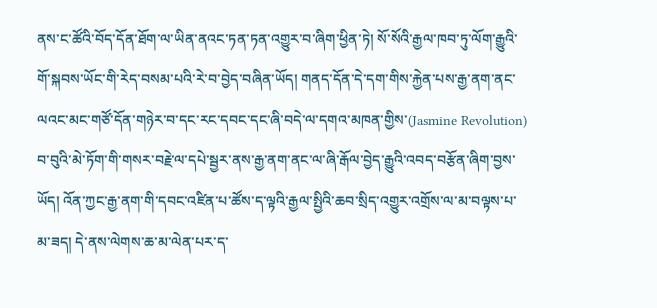ནས་ང་ཚོའི་བོད་དོན་ཐོག་ལ་ཡིན་ནའང་ཏན་ཏན་འགྱུར་བ་ཞིག་ཕྱིན་ཏེ། སོ་སོའི་རྒྱལ་ཁབ་ཏུ་ལོག་རྒྱུའི་གོ་སྐབས་ཡོང་གི་རེད་བསམ་པའི་རེ་བ་བྱེད་བཞིན་ཡོད། གནད་དོན་དེ་དག་གིས་རྐྱེན་པས་རྒྱ་ནག་ནང་ལའང་མང་གཙོ་དོན་གཉེར་བ་དང་རང་དབང་དང་ཞི་བདེ་ལ་དགའ་མཁན་གྱིས་(Jasmine Revolution) བ་བུའི་མེ་ཏོག་གི་གསར་བརྗེ་ལ་དཔེ་སྦྱར་ནས་རྒྱ་ནག་ནང་ལ་ཞི་རྒོལ་བྱེད་རྒྱུའི་འབད་བརྩོན་ཞིག་བྱས་ཡོད། འོན་ཀྱང་རྒྱ་ནག་གི་དབང་འཛིན་པ་ཚོས་ད་ལྟའི་རྒྱལ་སྤྱིའི་ཆབ་སྲིད་འགྱུར་འགྲོས་ལ་མ་བལྟས་པ་མ་ཟད། དེ་ནས་ལེགས་ཆ་མ་ལེན་པར་ད་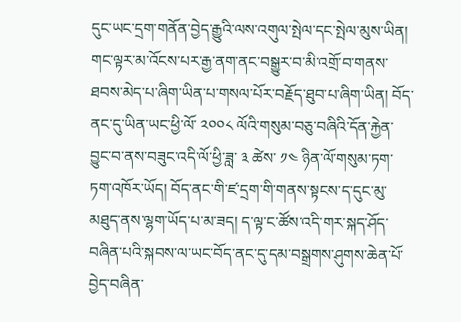དུང་ཡང་དྲག་གནོན་བྱེད་རྒྱུའི་ལས་འགུལ་སྤེལ་དང་སྤེལ་མུས་ཡིན། གང་ལྟར་མ་འོངས་པར་རྒྱ་ནག་ནང་བསྒྱུར་བ་མི་འགྲོ་བ་གནས་ཐབས་མེད་པ་ཞིག་ཡིན་པ་གསལ་པོར་བརྗོད་ཐུབ་པ་ཞིག་ཡིན། བོད་ནང་དུ་ཡིན་ཡང་ཕྱི་ལོ་ ༢༠༠༨ ལོའི་གསུམ་བཅུ་བཞིའི་དོན་རྐྱེན་བྱུང་བ་ནས་བཟུང་འདི་ལོ་ཕྱི་ཟླ་ ༣ ཚེས་ ༡༤ ཉིན་ལོ་གསུམ་ཏག་ཏག་འཁོར་ཡོད། བོད་ནང་གི་ཛ་དྲག་གི་གནས་སྟངས་ད་དུང་མུ་མཐུད་ནས་ལྷག་ཡོད་པ་མ་ཟད། ད་ལྟ་ང་ཚོས་འདི་གར་སྐད་ཤོད་བཞིན་པའི་སྐབས་ལ་ཡང་བོད་ནང་དུ་དམ་བསྒྲགས་ཤུགས་ཆེན་པོ་བྱེད་བཞིན་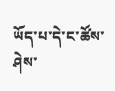ཡོད་པ་དེ་ང་ཚོས་ཤེས་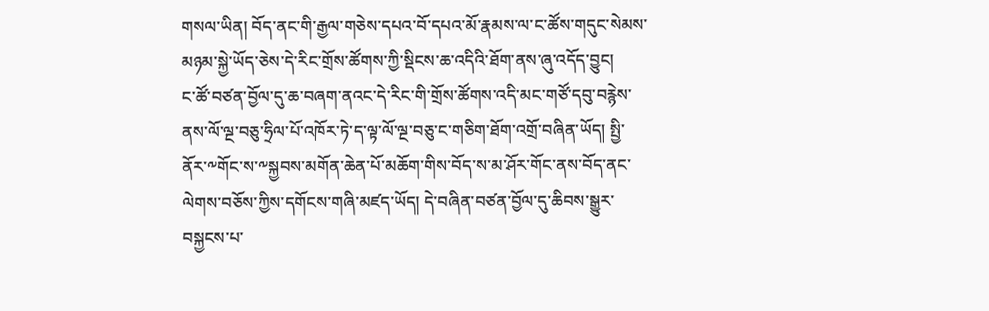གསལ་ཡིན། བོད་ནང་གི་རྒྱལ་གཅེས་དཔའ་བོ་དཔའ་མོ་རྣམས་ལ་ང་ཚོས་གདུང་སེམས་མཉམ་སྐྱེ་ཡོད་ཅེས་དེ་རིང་གྲོས་ཚོགས་ཀྱི་སྡིངས་ཆ་འདིའི་ཐོག་ནས་ཞུ་འདོད་བྱུང།
ང་ཚོ་བཙན་བྱོལ་དུ་ཆ་བཞག་ནའང་དེ་རིང་གི་གྲོས་ཚོགས་འདི་མང་གཙོ་དབུ་བརྙེས་ནས་ལོ་ལྔ་བཅུ་ཧྲིལ་པོ་འཁོར་ཏེ་ད་ལྟ་ལོ་ལྔ་བཅུ་ང་གཅིག་ཐོག་འགྲོ་བཞིན་ཡོད། སྤྱི་ནོར་༸གོང་ས་༸སྐྱབས་མགོན་ཆེན་པོ་མཆོག་གིས་བོད་ས་མ་ཤོར་གོང་ནས་བོད་ནང་ལེགས་བཅོས་ཀྱིས་དགོངས་གཞི་མཛད་ཡོད། དེ་བཞིན་བཙན་བྱོལ་དུ་ཆིབས་སྒྱུར་བསྐྱངས་པ་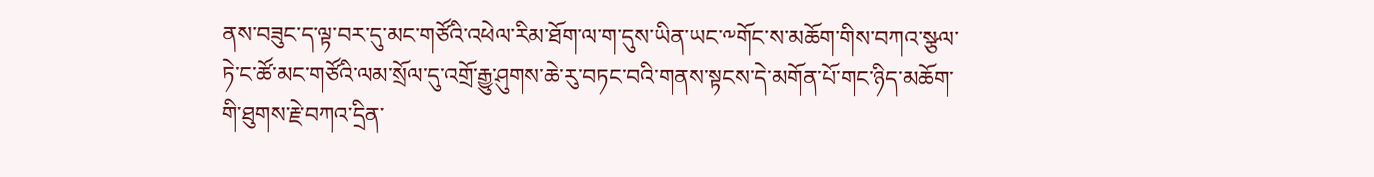ནས་བཟུང་ད་ལྟ་བར་དུ་མང་གཙོའི་འཕེལ་རིམ་ཐོག་ལ་ག་དུས་ཡིན་ཡང་༸གོང་ས་མཆོག་གིས་བཀའ་སྩལ་ཏེ་ང་ཚོ་མང་གཙོའི་ལམ་སྲོལ་དུ་འགྲོ་རྒྱུ་ཤུགས་ཆེ་རུ་བཏང་བའི་གནས་སྟངས་དེ་མགོན་པོ་གང་ཉིད་མཆོག་གི་ཐུགས་རྗེ་བཀའ་དྲིན་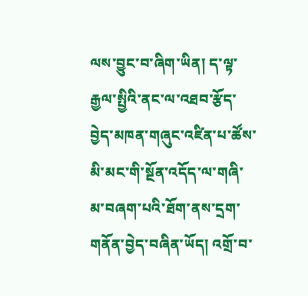ལས་བྱུང་བ་ཞིག་ཡིན། ད་ལྟ་རྒྱལ་སྤྱིའི་ནང་ལ་འཐབ་རྩོད་བྱེད་མཁན་གཞུང་འཛིན་པ་ཚོས་མི་མང་གི་སྔོན་འདོད་ལ་གཞི་མ་བཞག་པའི་ཐོག་ནས་དྲག་གནོན་བྱེད་བཞིན་ཡོད། འགྲོ་བ་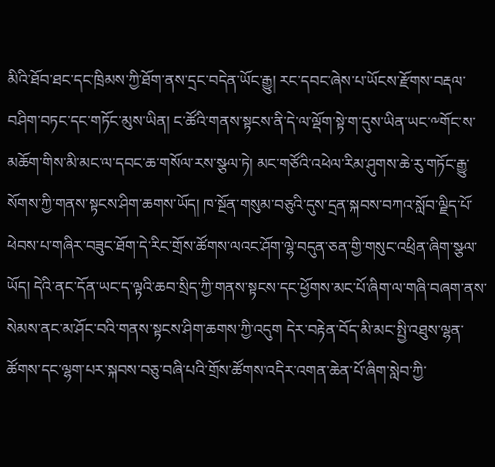མིའི་ཐོབ་ཐང་དང་ཁྲིམས་ཀྱི་ཐོག་ནས་དྲང་བདེན་ཡོང་རྒྱུ། རང་དབང་ཞེས་པ་ཡོངས་རྫོགས་བརྡལ་བཤིག་བཏང་དང་གཏོང་མུས་ཡིན། ང་ཚོའི་གནས་སྟངས་ནི་དེ་ལ་ལྡོག་སྟེ་ག་དུས་ཡིན་ཡང་༸གོང་ས་མཆོག་གིས་མི་མང་ལ་དབང་ཆ་གསོལ་རས་སྩལ་ཏེ། མང་གཙོའི་འཕེལ་རིམ་ཤུགས་ཆེ་རུ་གཏོང་རྒྱུ་སོགས་ཀྱི་གནས་སྟངས་ཤིག་ཆགས་ཡོད། ཁ་སྔོན་གསུམ་བཅུའི་དུས་དྲན་སྐབས་བཀའ་སློབ་ལྗིད་པོ་ཕེབས་པ་གཞིར་བཟུང་ཐོག་དེ་རིང་གྲོས་ཚོགས་ལའང་ཤོག་ལྷེ་བདུན་ཅན་གྱི་གསུང་འཕྲིན་ཞིག་སྩལ་ཡོད། དེའི་ནང་དོན་ཡང་ད་ལྟའི་ཆབ་སྲིད་ཀྱི་གནས་སྟངས་དང་ཕྱོགས་མང་པོ་ཞིག་ལ་གཞི་བཞག་ནས་སེམས་ནང་མ་ཤོང་བའི་གནས་སྟངས་ཤིག་ཆགས་ཀྱི་འདུག དེར་བརྟེན་བོད་མི་མང་སྤྱི་འཐུས་ལྷན་ཚོགས་དང་ལྷག་པར་སྐབས་བཅུ་བཞི་པའི་གྲོས་ཚོགས་འདིར་འགན་ཆེན་པོ་ཞིག་སླེབ་ཀྱི་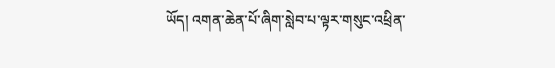ཡོད། འགན་ཆེན་པོ་ཞིག་སླེབ་པ་ལྟར་གསུང་འཕྲིན་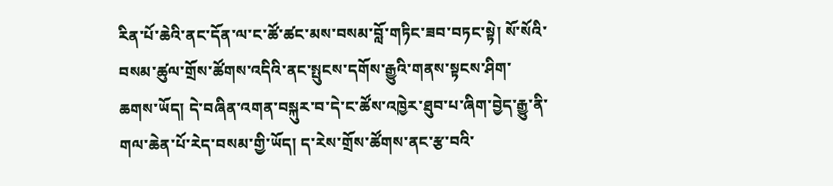རིན་པོ་ཆེའི་ནང་དོན་ལ་ང་ཚོ་ཚང་མས་བསམ་བློ་གཏིང་ཟབ་བཏང་སྟེ། སོ་སོའི་བསམ་ཚུལ་གྲོས་ཚོགས་འདིའི་ནང་སྤུངས་དགོས་རྒྱུའི་གནས་སྟངས་ཤིག་ཆགས་ཡོད། དེ་བཞིན་འགན་བསྐུར་བ་དེ་ང་ཚོས་འཁྱེར་ཐུབ་པ་ཞིག་བྱེད་རྒྱུ་ནི་གལ་ཆེན་པོ་རེད་བསམ་གྱི་ཡོད། ད་རེས་གྲོས་ཚོགས་ནང་རྩ་བའི་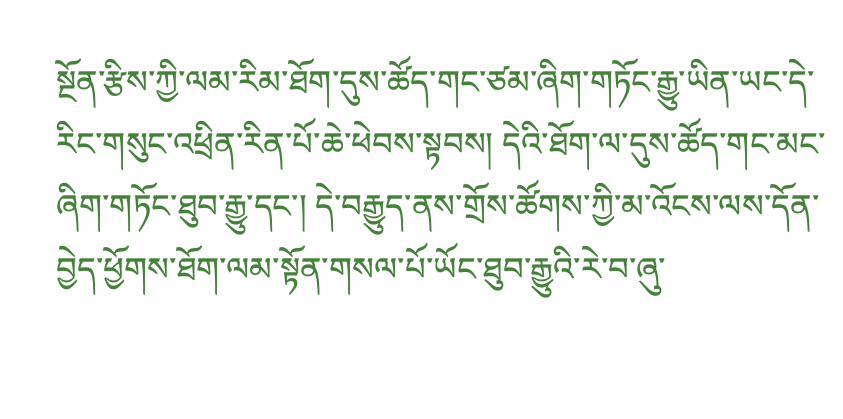སྔོན་རྩིས་ཀྱི་ལམ་རིམ་ཐོག་དུས་ཚོད་གང་ཙམ་ཞིག་གཏོང་རྒྱུ་ཡིན་ཡང་དེ་རིང་གསུང་འཕྲིན་རིན་པོ་ཆེ་ཕེབས་སྟབས། དེའི་ཐོག་ལ་དུས་ཚོད་གང་མང་ཞིག་གཏོང་ཐུབ་རྒྱུ་དང་། དེ་བརྒྱུད་ནས་གྲོས་ཚོགས་ཀྱི་མ་འོངས་ལས་དོན་བྱེད་ཕྱོགས་ཐོག་ལམ་སྟོན་གསལ་པོ་ཡོང་ཐུབ་རྒྱུའི་རེ་བ་ཞུ་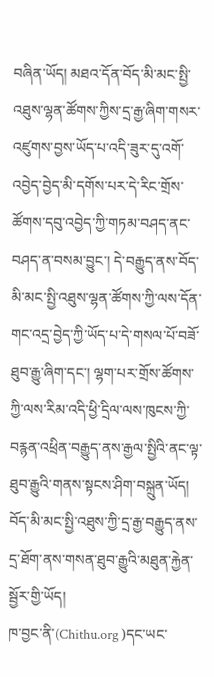བཞིན་ཡོད། མཐའ་དོན་བོད་མི་མང་སྤྱི་འཐུས་ལྷན་ཚོགས་ཀྱིས་དྲ་རྒྱ་ཞིག་གསར་འཛུགས་བྱས་ཡོད་པ་འདི་ཟུར་དུ་འགོ་འབྱེད་བྱེད་མི་དགོས་པར་དེ་རིང་གྲོས་ཚོགས་དབུ་འབྱེད་ཀྱི་གཏམ་བཤད་ནང་བཤད་ན་བསམ་བྱུང་། དེ་བརྒྱུད་ནས་བོད་མི་མང་སྤྱི་འཐུས་ལྷན་ཚོགས་ཀྱི་ལས་དོན་གང་འདྲ་བྱེད་ཀྱི་ཡོད་པ་དེ་གསལ་པོ་བཟོ་ཐུབ་རྒྱུ་ཞིག་དང་། ལྷག་པར་གྲོས་ཚོགས་ཀྱི་ལས་རིམ་འདི་ཕྱི་དྲིལ་ལས་ཁུངས་ཀྱི་བརྙན་འཕྲིན་བརྒྱུད་ནས་རྒྱལ་སྤྱིའི་ནང་ལྟ་ཐུབ་རྒྱུའི་གནས་སྟངས་ཤིག་བསྐྲུན་ཡོད། བོད་མི་མང་སྤྱི་འཐུས་ཀྱི་དྲ་རྒྱ་བརྒྱུད་ནས་དྲ་ཐོག་ནས་གསན་ཐུབ་རྒྱུའི་མཐུན་རྐྱེན་སྦྱོར་གྱི་ཡོད།
ཁ་བྱང་ནི་(Chithu.org )དང་ཡང་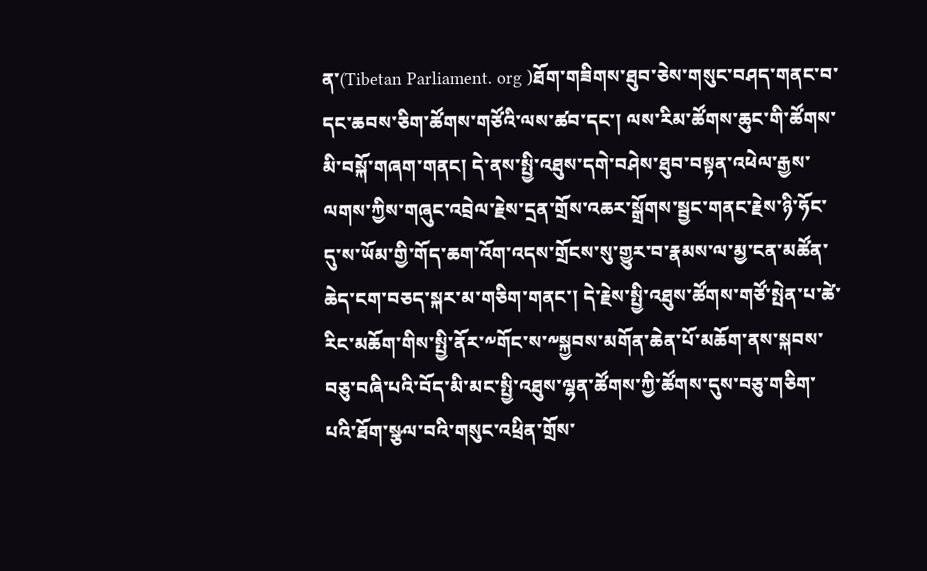ན་(Tibetan Parliament. org )ཐོག་གཟིགས་ཐུབ་ཅེས་གསུང་བཤད་གནང་བ་དང་ཆབས་ཅིག་ཚོགས་གཙོའི་ལས་ཚབ་དང་། ལས་རིམ་ཚོགས་ཆུང་གི་ཚོགས་མི་བསྐོ་གཞག་གནང། དེ་ནས་སྤྱི་འཐུས་དགེ་བཤེས་ཐུབ་བསྟན་འཕེལ་རྒྱས་ལགས་ཀྱིས་གཞུང་འབྲེལ་རྗེས་དྲན་གྲོས་འཆར་སྒྲོགས་སྦྱང་གནང་རྗེས་ཉི་ཧོང་དུ་ས་ཡོམ་གྱི་གོད་ཆག་འོག་འདས་གྲོངས་སུ་གྱུར་བ་རྣམས་ལ་མྱ་ངན་མཚོན་ཆེད་ངག་བཅད་སྐར་མ་གཅིག་གནང་། དེ་རྗེས་སྤྱི་འཐུས་ཚོགས་གཙོ་སྤེན་པ་ཚེ་རིང་མཆོག་གིས་སྤྱི་ནོར་༸གོང་ས་༸སྐྱབས་མགོན་ཆེན་པོ་མཆོག་ནས་སྐབས་བཅུ་བཞི་པའི་བོད་མི་མང་སྤྱི་འཐུས་ལྷན་ཚོགས་ཀྱི་ཚོགས་དུས་བཅུ་གཅིག་པའི་ཐོག་སྩལ་བའི་གསུང་འཕྲིན་གྲོས་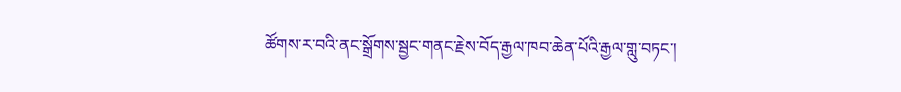ཚོགས་ར་བའི་ནང་སྒྲོགས་སྦྱང་གནང་རྗེས་བོད་རྒྱལ་ཁབ་ཆེན་པོའི་རྒྱལ་གླུ་བཏང་།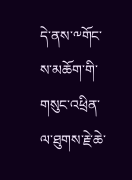དེ་ནས་༸གོང་ས་མཆོག་གི་གསུང་འཕྲིན་ལ་ཐུགས་རྗེ་ཆེ་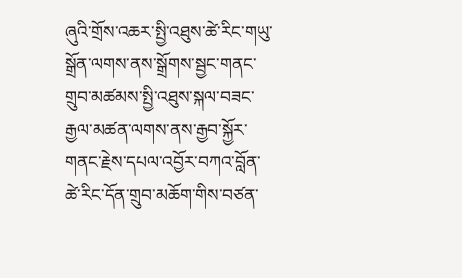ཞུའི་གྲོས་འཆར་སྤྱི་འཐུས་ཚེ་རིང་གཡུ་སྒྲོན་ལགས་ནས་སྒྲོགས་སྦྱང་གནང་གྲུབ་མཚམས་སྤྱི་འཐུས་སྐལ་བཟང་རྒྱལ་མཚན་ལགས་ནས་རྒྱབ་སྐྱོར་གནང་རྗེས་དཔལ་འབྱོར་བཀའ་བློན་ཚེ་རིང་དོན་གྲུབ་མཆོག་གིས་བཙན་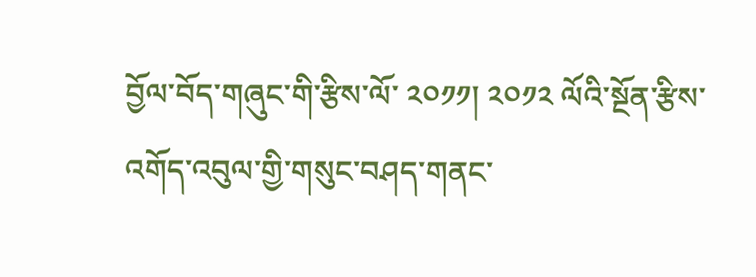བྱོལ་བོད་གཞུང་གི་རྩིས་ལོ་ ༢༠༡༡། ༢༠༡༢ ལོའི་སྔོན་རྩིས་འགོད་འབུལ་གྱི་གསུང་བཤད་གནང་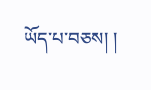ཡོད་པ་བཅས། །